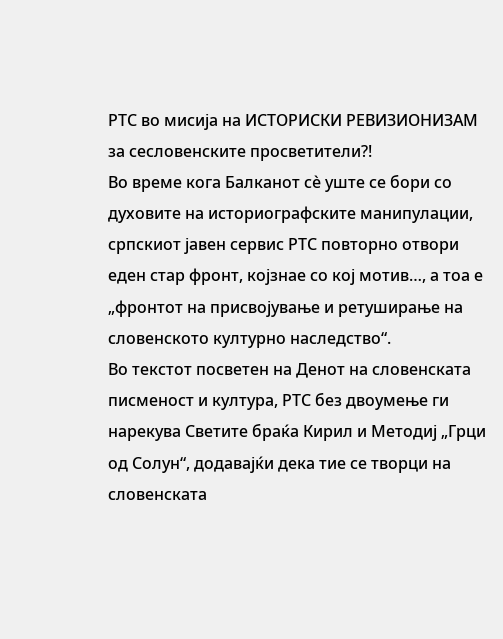РТС во мисија на ИСТОРИСКИ РЕВИЗИОНИЗАМ за сесловенските просветители?!
Во време кога Балканот сè уште се бори со духовите на историографските манипулации, српскиот јавен сервис РТС повторно отвори еден стар фронт, којзнае со кој мотив…, а тоа е „фронтот на присвојување и ретуширање на словенското културно наследство“.
Во текстот посветен на Денот на словенската писменост и култура, РТС без двоумење ги нарекува Светите браќа Кирил и Методиј „Грци од Солун“, додавајќи дека тие се творци на словенската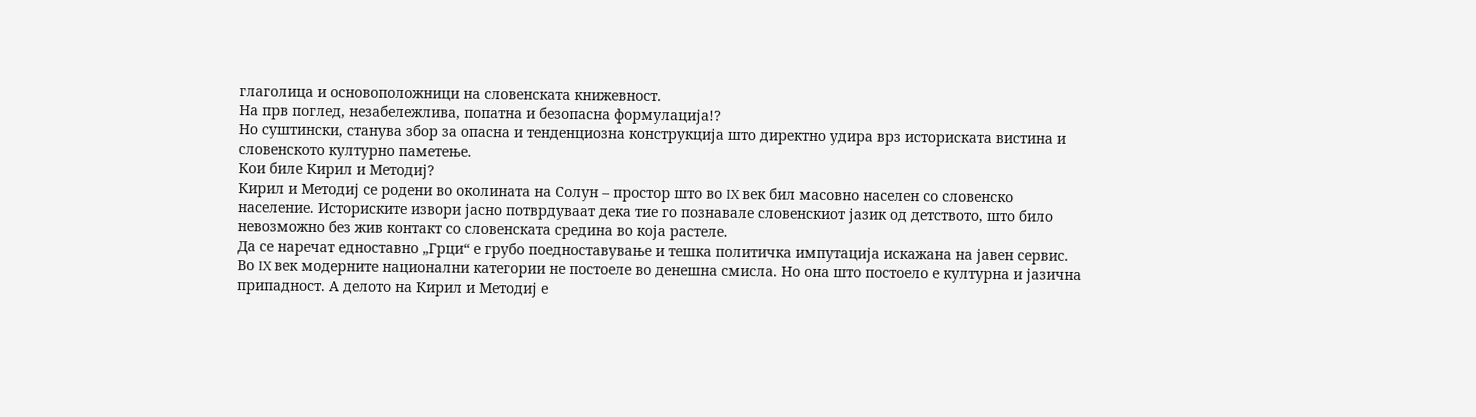глаголица и основоположници на словенската книжевност.
На прв поглед, незабележлива, попатна и безопасна формулација!?
Но суштински, станува збор за опасна и тенденциозна конструкција што директно удира врз историската вистина и словенското културно паметење.
Кои биле Кирил и Методиј?
Кирил и Методиј се родени во околината на Солун – простор што во IX век бил масовно населен со словенско население. Историските извори јасно потврдуваат дека тие го познавале словенскиот јазик од детството, што било невозможно без жив контакт со словенската средина во која растеле.
Да се наречат едноставно „Грци“ е грубо поедноставување и тешка политичка импутација искажана на јавен сервис.
Во IX век модерните национални категории не постоеле во денешна смисла. Но она што постоело е културна и јазична припадност. А делото на Кирил и Методиј е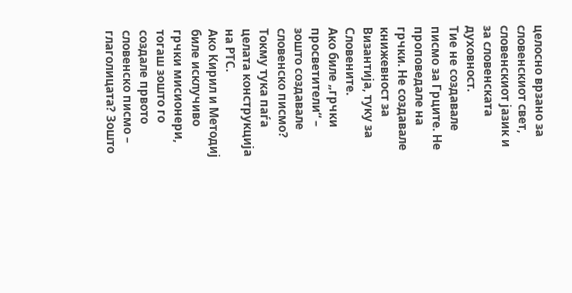целосно врзано за словенскиот свет, словенскиот јазик и за словенската духовност.
Тие не создавале писмо за Грците. Не проповедале на грчки. Не создавале книжевност за Византија, туку за Словените.
Ако биле „грчки просветители“ – зошто создавале словенско писмо?
Токму тука паѓа целата конструкција на РТС.
Ако Кирил и Методиј биле исклучиво грчки мисионери, тогаш зошто го создале првото словенско писмо – глаголицата? Зошто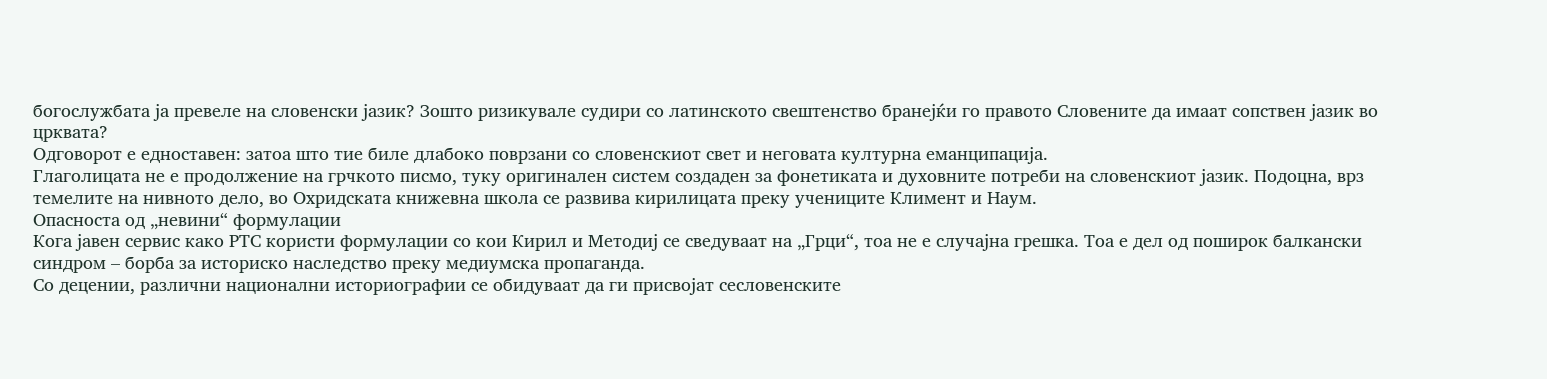богослужбата ја превеле на словенски јазик? Зошто ризикувале судири со латинското свештенство бранејќи го правото Словените да имаат сопствен јазик во црквата?
Одговорот е едноставен: затоа што тие биле длабоко поврзани со словенскиот свет и неговата културна еманципација.
Глаголицата не е продолжение на грчкото писмо, туку оригинален систем создаден за фонетиката и духовните потреби на словенскиот јазик. Подоцна, врз темелите на нивното дело, во Охридската книжевна школа се развива кирилицата преку учениците Климент и Наум.
Опасноста од „невини“ формулации
Кога јавен сервис како РТС користи формулации со кои Кирил и Методиј се сведуваат на „Грци“, тоа не е случајна грешка. Тоа е дел од поширок балкански синдром – борба за историско наследство преку медиумска пропаганда.
Со децении, различни национални историографии се обидуваат да ги присвојат сесловенските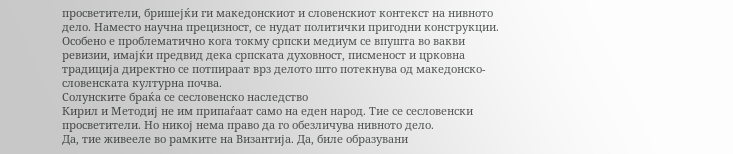просветители, бришејќи ги македонскиот и словенскиот контекст на нивното дело. Наместо научна прецизност, се нудат политички пригодни конструкции.
Особено е проблематично кога токму српски медиум се впушта во вакви ревизии, имајќи предвид дека српската духовност, писменост и црковна традиција директно се потпираат врз делото што потекнува од македонско-словенската културна почва.
Солунските браќа се сесловенско наследство
Кирил и Методиј не им припаѓаат само на еден народ. Тие се сесловенски просветители. Но никој нема право да го обезличува нивното дело.
Да, тие живееле во рамките на Византија. Да, биле образувани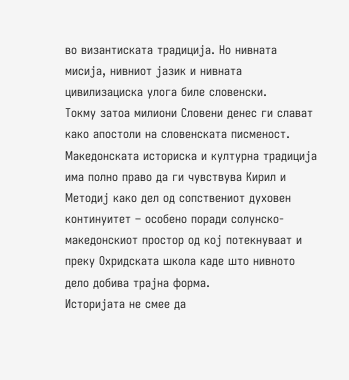во византиската традиција. Но нивната мисија, нивниот јазик и нивната цивилизациска улога биле словенски.
Токму затоа милиони Словени денес ги слават како апостоли на словенската писменост.
Македонската историска и културна традиција има полно право да ги чувствува Кирил и Методиј како дел од сопствениот духовен континуитет – особено поради солунско-македонскиот простор од кој потекнуваат и преку Охридската школа каде што нивното дело добива трајна форма.
Историјата не смее да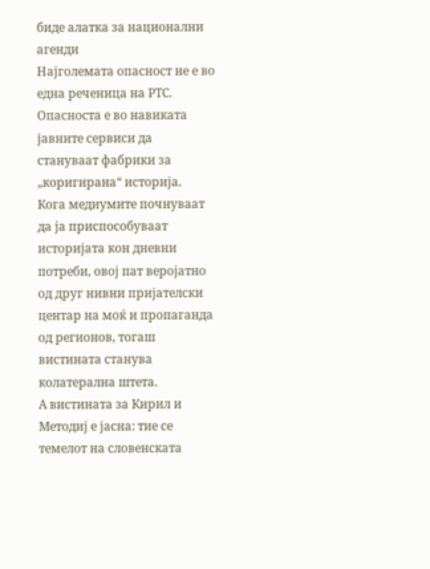биде алатка за национални агенди
Најголемата опасност не е во една реченица на РТС. Опасноста е во навиката јавните сервиси да стануваат фабрики за „коригирана“ историја.
Кога медиумите почнуваат да ја приспособуваат историјата кон дневни потреби, овој пат веројатно од друг нивни пријателски центар на моќ и пропаганда од регионов, тогаш вистината станува колатерална штета.
А вистината за Кирил и Методиј е јасна: тие се темелот на словенската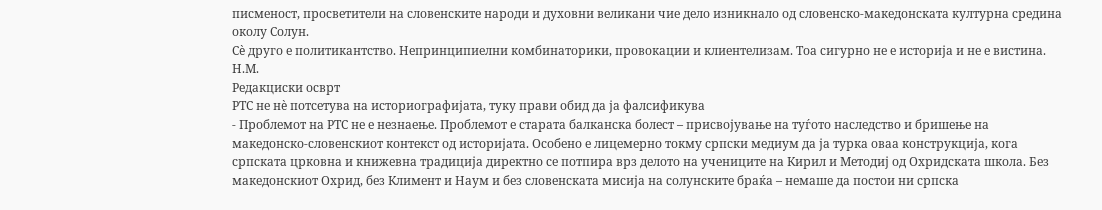писменост, просветители на словенските народи и духовни великани чие дело изникнало од словенско-македонската културна средина околу Солун.
Сè друго е политикантство. Непринципиелни комбинаторики, провокации и клиентелизам. Тоа сигурно не е историја и не е вистина. Н.М.
Редакциски осврт
РТС не нè потсетува на историографијата, туку прави обид да ја фалсификува
- Проблемот на РТС не е незнаење. Проблемот е старата балканска болест – присвојување на туѓото наследство и бришење на македонско-словенскиот контекст од историјата. Особено е лицемерно токму српски медиум да ја турка оваа конструкција, кога српската црковна и книжевна традиција директно се потпира врз делото на учениците на Кирил и Методиј од Охридската школа. Без македонскиот Охрид, без Климент и Наум и без словенската мисија на солунските браќа – немаше да постои ни српска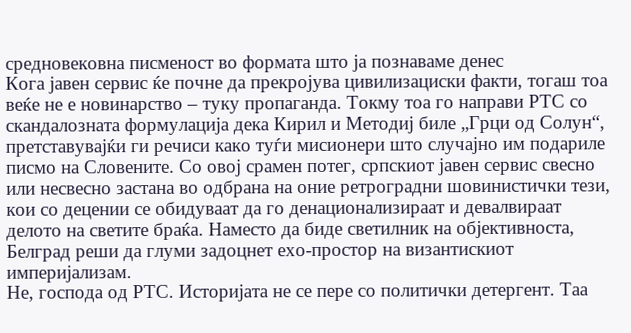средновековна писменост во формата што ја познаваме денес
Кога јавен сервис ќе почне да прекројува цивилизациски факти, тогаш тоа веќе не е новинарство – туку пропаганда. Токму тоа го направи РТС со скандалозната формулација дека Кирил и Методиј биле „Грци од Солун“, претставувајќи ги речиси како туѓи мисионери што случајно им подариле писмо на Словените. Со овој срамен потег, српскиот јавен сервис свесно или несвесно застана во одбрана на оние ретроградни шовинистички тези, кои со децении се обидуваат да го денационализираат и девалвираат делото на светите браќа. Наместо да биде светилник на објективноста, Белград реши да глуми задоцнет ехо-простор на византискиот империјализам.
Не, господа од РТС. Историјата не се пере со политички детергент. Таа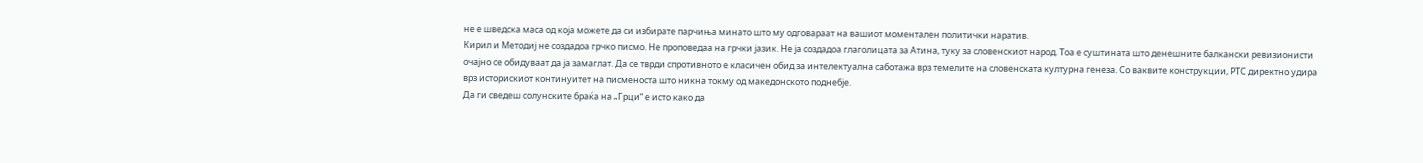не е шведска маса од која можете да си избирате парчиња минато што му одговараат на вашиот моментален политички наратив.
Кирил и Методиј не создадоа грчко писмо. Не проповедаа на грчки јазик. Не ја создадоа глаголицата за Атина, туку за словенскиот народ. Тоа е суштината што денешните балкански ревизионисти очајно се обидуваат да ја замаглат. Да се тврди спротивното е класичен обид за интелектуална саботажа врз темелите на словенската културна генеза. Со ваквите конструкции, РТС директно удира врз историскиот континуитет на писменоста што никна токму од македонското поднебје.
Да ги сведеш солунските браќа на „Грци“ е исто како да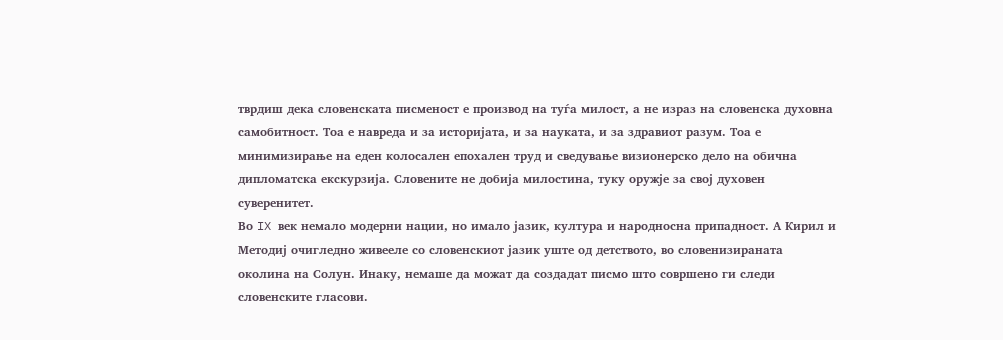тврдиш дека словенската писменост е производ на туѓа милост, а не израз на словенска духовна самобитност. Тоа е навреда и за историјата, и за науката, и за здравиот разум. Тоа е минимизирање на еден колосален епохален труд и сведување визионерско дело на обична дипломатска екскурзија. Словените не добија милостина, туку оружје за свој духовен суверенитет.
Во IX век немало модерни нации, но имало јазик, култура и народносна припадност. А Кирил и Методиј очигледно живееле со словенскиот јазик уште од детството, во словенизираната околина на Солун. Инаку, немаше да можат да создадат писмо што совршено ги следи словенските гласови.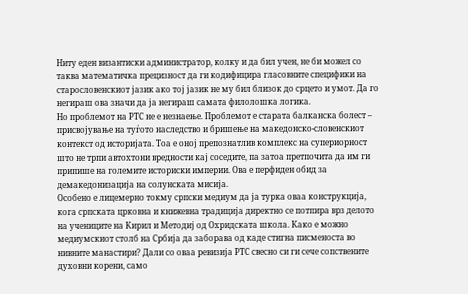Ниту еден византиски администратор, колку и да бил учен, не би можел со таква математичка прецизност да ги кодифицира гласовните специфики на старословенскиот јазик ако тој јазик не му бил близок до срцето и умот. Да го негираш ова значи да ја негираш самата филолошка логика.
Но проблемот на РТС не е незнаење. Проблемот е старата балканска болест – присвојување на туѓото наследство и бришење на македонско-словенскиот контекст од историјата. Тоа е оној препознатлив комплекс на супериорност што не трпи автохтони вредности кај соседите, па затоа претпочита да им ги припише на големите историски империи. Ова е перфиден обид за демакедонизација на солунската мисија.
Особено е лицемерно токму српски медиум да ја турка оваа конструкција, кога српската црковна и книжевна традиција директно се потпира врз делото на учениците на Кирил и Методиј од Охридската школа. Како е можно медиумскиот столб на Србија да заборава од каде стигна писменоста во нивните манастири? Дали со оваа ревизија РТС свесно си ги сече сопствените духовни корени, само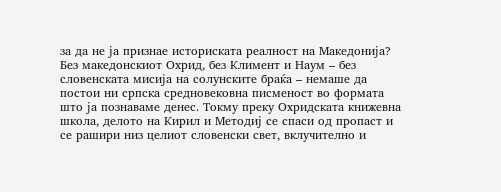за да не ја признае историската реалност на Македонија?
Без македонскиот Охрид, без Климент и Наум – без словенската мисија на солунските браќа – немаше да постои ни српска средновековна писменост во формата што ја познаваме денес. Токму преку Охридската книжевна школа, делото на Кирил и Методиј се спаси од пропаст и се рашири низ целиот словенски свет, вклучително и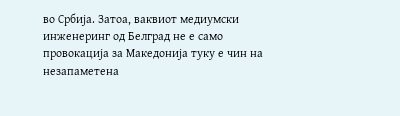во Србија. Затоа, ваквиот медиумски инженеринг од Белград не е само провокација за Македонија туку е чин на незапаметена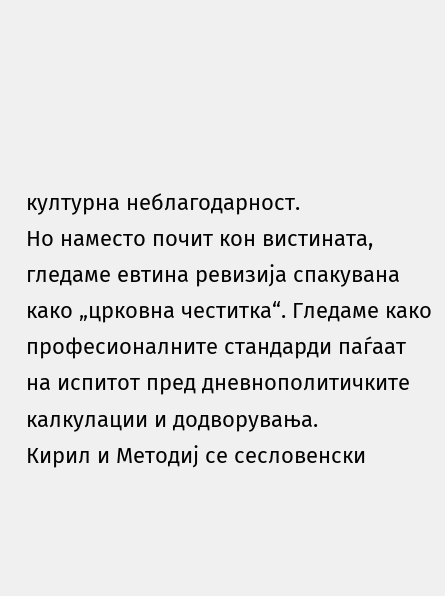културна неблагодарност.
Но наместо почит кон вистината, гледаме евтина ревизија спакувана како „црковна честитка“. Гледаме како професионалните стандарди паѓаат на испитот пред дневнополитичките калкулации и додворувања.
Кирил и Методиј се сесловенски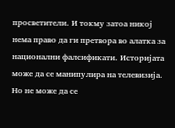просветители. И токму затоа никој нема право да ги претвора во алатка за национални фалсификати. Историјата може да се манипулира на телевизија. Но не може да се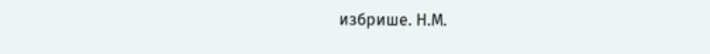избрише. Н.М.